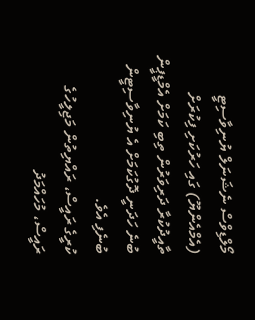މޯލްޑިވްސް ނެޝަނަލް ޔުނިވާސިޓީ (އެމްއެންޔޫ) ގައި ހަރުކަށި ފިކުރަށް ތާއީދުކުރާ ދަރިވަރުން ތިބި ކަމަށް އެމްޑީޕީން ބުނެ ހަދަނީ ދޮގުކަމަށް އެ ޔުނިވާސިޓީން ބުނެފި އެވެ.
ކުރީގެ ރައީސް، ރައްޔިތުން މަޖިލީހުގެ ރައީސް، މުހައްމަދު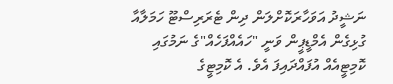ނަޝީދު އަވަހާރަކޮށްލަން ދިން ޓެރަރިސްޓޫ ހަމަލާއާ ގުޅިގެން އެމްޑީޕީން ވަނީ "ހައެއްފަހެއް"ގެ ނަމުގައި ކޮމިޓީއެއް އުފައްދައިފަ އެވެ. އެ ކޮމިޓީގެ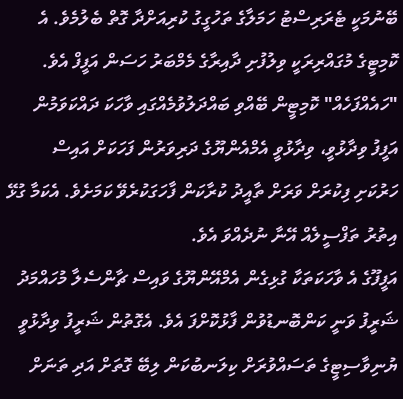ބޭނުމަކީ ޓެރަރިސްޓު ހަމަލާގެ ތަހުގީގު ކުރިއަށްދާ ގޮތް ބެލުމެވެ. އެ ކޮމިޓީގެ މުގައްރިރަކީ ވިލުފުށި ދާއިރާގެ މެމްބަރު ހަސަން އަފީފް އެވެ.
"ހައެއްފަހެއް" ކޮމިޓީން ބޭއްވި ބައްދަލުވުމެއްގައި ވާހަކަ ދައްކަވަމުން އަފީފު ވިދާޅުވީ، ވިދާޅުވީ އެމްއެންޔޫގެ ދަރިވަރުން ފަހަކަށް އައިސް ހަރުކަށި ފިކުރަށް ވަރަށް ތާއީދު ކުރާކަން ފާހަގަކުރެވޭ ކަމަށެވެ. އެކަމާ ގުޅޭ އިތުރު ތަފްސީލެއް އޭނާ ނުދެއްވަ އެވެ.
އަފީފޫގެ އެ ވާހަކަތަކާ ގުޅިގެން އެމްއޭންޔޫގެ ވައިސް ޗާންސެލާ މުހައްމަދު ޝަރީފު ވަނީ ކަންބޮނޑުވުން ފާޅުކޮށްފަ އެވެ. އެގޮތުން ޝަރީފު ވިދާޅުވީ ޔުނިވާސިޓީގެ ތަސައްވުރަށް ކިލަނބުކަން ލިބޭ ގޮތަށް އަދި ތަނަށް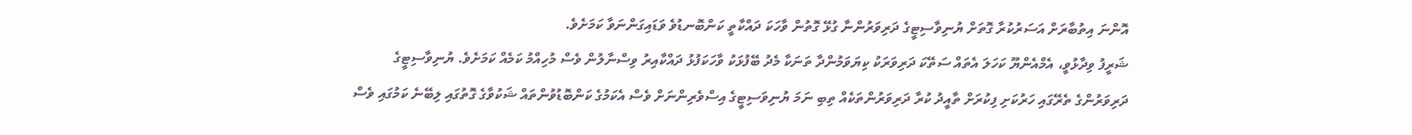އޮންނަ އިތުބާރަށް އަސަރުކުރާ ގޮތަށް ޔުނިވާސިޓީގެ ދަރިވަރުންނާ ގުޅޭ ގޮތުން ވާހަކަ ދައްކާތީ ކަންބޮނޑުވެ ވަޑައިގަންނަވާ ކަމަށެވެ.
ޝަރީފު ވިދާޅުވީ، އެމްއެންޔޫ ކަހަލަ އެތައް ސަތޭކަ ދަރިވަރަކު ކިޔަވަމުންދާ ތަނަކާ މެދު ބޭފުޅަކު ވާހަކަފުޅު ދައްކާއިރު ވިސްނާލުން ވެސް މުހިއްމު ކަމެއް ކަމަށެވެ. ޔުނިވާސިޓީގެ ދަރިވަރުންގެ ތެރޭގައި ހަރުކަށި ފިކުރަށް ތާއީދު ކުރާ ދަރިވަރުންތަކެއް ތިބި ނަމަ ޔުނިވަސިޓީގެ އިސްވެރިންނަށް ވެސް އެކަމުގެ ކަންބޮޑުވުންތައް ޝަކުވާގެ ގޮތުގައި ލިބޭނެ ކަމުގައި ވެސް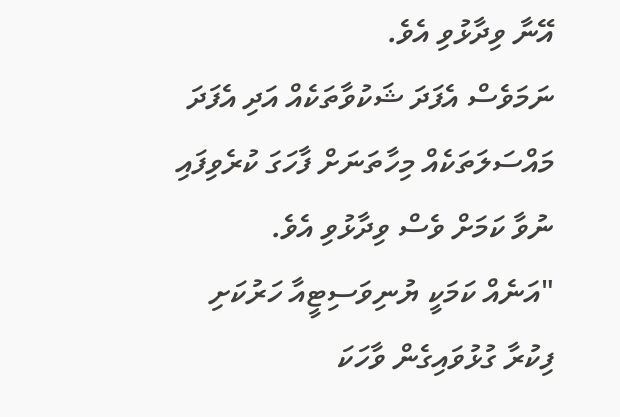އޭނާ ވިދާޅުވި އެވެ.
ނަމަވެސް އެފަދަ ޝަކުވާތަކެއް އަދި އެފަދަ މައްސަލަތަކެއް މިހާތަނަށް ފާހަގަ ކުރެވިފައި ނުވާ ކަމަށް ވެސް ވިދާޅުވި އެވެ.
"އަނެއް ކަމަކީ ޔުނިވަސިޓީއާ ހަރުކަށި ފިކުރާ ގުޅުވައިގެން ވާހަކަ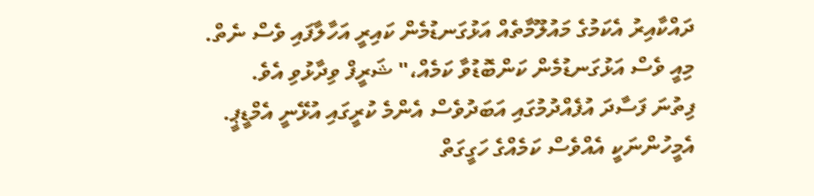ދައްކާއިރު އެކަމުގެ މައުލޫމާތެއް އަޅުގަނޑުމެން ކައިރީ އަހާލާފައި ވެސް ނެތް. މިއީ ވެސް އަޅުގަނޑުމެން ކަންބޮޑުވާ ކަމެއް،" ޝަރީފް ވިދާޅުވި އެވެ.
ފިތުނަ ފަސާދަ އުފެއްދުމުގައި އަބަދުވެސް އެންމެ ކުރީގައި އުޅޭނީ އެމްޑީޕީ. އެމީހުންނަކީ އެއްވެސް ކަމެއްގެ ހަގީގަތް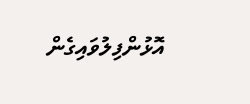އޮޅުންފިލުވައިގެން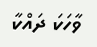ވާހަކަ ދައްކާ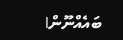ބައެއްނޫންl